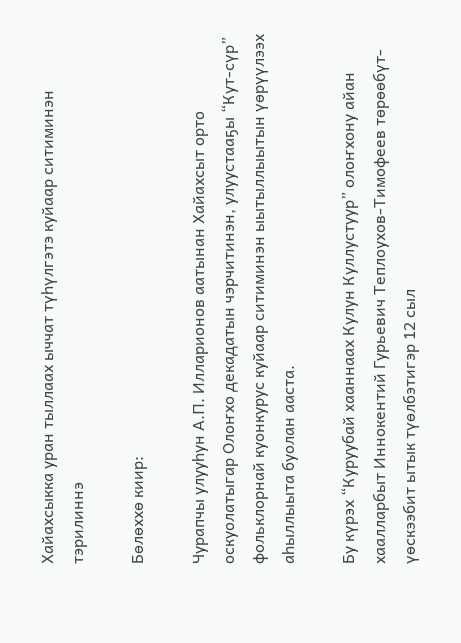Хайахсыкка уран тыллаах ыччат түһүлгэтэ куйаар ситиминэн тэрилиннэ

Бөлөххө киир:

Чурапчы улууһун А.П. Илларионов аатынан Хайахсыт орто оскуолатыгар Олоҥхо декадатын чэрчитинэн, улуустааҕы “Кут-сүр” фольклорнай куонкурус куйаар ситиминэн ыытыллыытын үөрүүлээх аһыллыыта буолан ааста.

Бу күрэх “Куруубай хааннаах Кулун Куллустуур” олоҥхону айан хаалларбыт Иннокентий Гурьевич Теплоухов-Тимофеев төрөөбүт-үөскээбит ытык түөлбэтигэр 12 сыл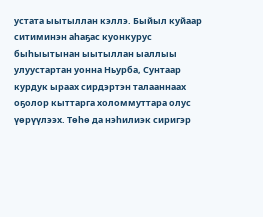устата ыытыллан кэллэ. Быйыл куйаар ситиминэн аһаҕас куонкурус быһыытынан ыытыллан ыаллыы улуустартан уонна Ньурба, Сунтаар курдук ыраах сирдэртэн талааннаах оҕолор кыттарга холоммуттара олус үөрүүлээх. Төһө да нэһилиэк сиригэр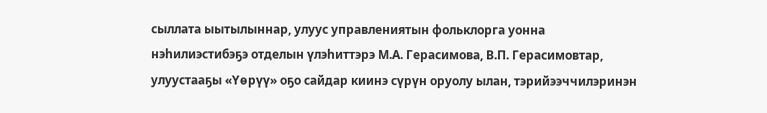сыллата ыытылыннар, улуус управлениятын фольклорга уонна нэһилиэстибэҕэ отделын үлэһиттэрэ М.А. Герасимова, В.П. Герасимовтар, улуустааҕы «Үөрүү» оҕо сайдар киинэ сүрүн оруолу ылан, тэрийээччилэринэн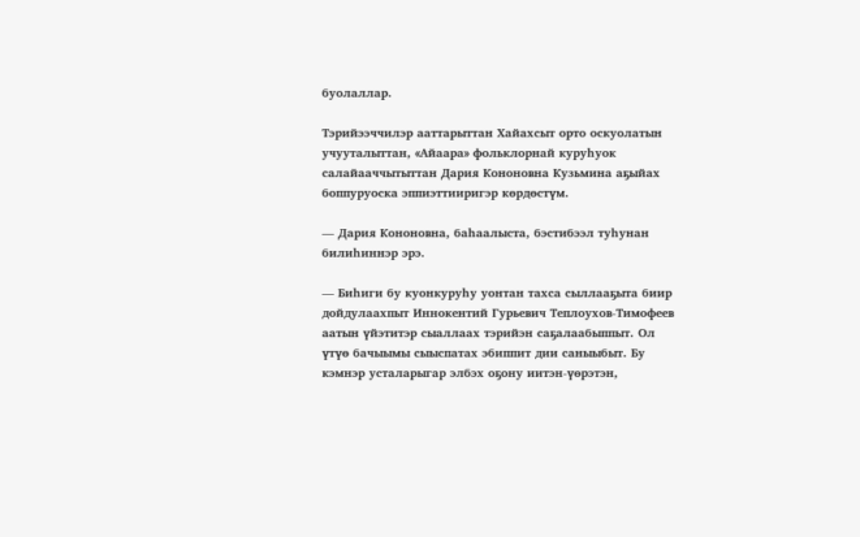буолаллар.

Тэрийээччилэр ааттарыттан Хайахсыт орто оскуолатын учууталыттан, «Айаара» фольклорнай куруһуок салайааччытыттан Дария Кононовна Кузьмина аҕыйах боппуруоска эппиэттииригэр көрдөстүм.

— Дария Кононовна, баһаалыста, бэстибээл туһунан билиһиннэр эрэ.

— Биһиги бу куонкуруһу уонтан тахса сыллааҕыта биир дойдулаахпыт Иннокентий Гурьевич Теплоухов-Тимофеев аатын үйэтитэр сыаллаах тэрийэн саҕалаабыппыт. Ол үтүө бачыымы сыыспатах эбиппит дии саныыбыт. Бу кэмнэр усталарыгар элбэх оҕону иитэн-үөрэтэн,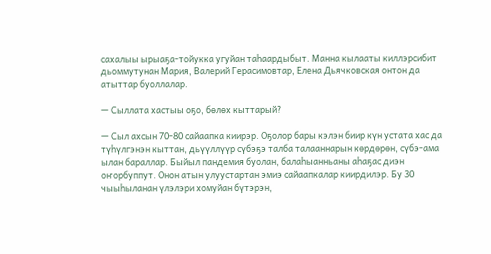сахалыы ырыаҕа-тойукка угуйан таһаардыбыт. Манна кылааты киллэрсибит дьоммутунан Мария, Валерий Герасимовтар, Елена Дьячковская онтон да атыттар буоллалар.

— Сыллата хастыы оҕо, бөлөх кыттарый?

— Сыл ахсын 70-80 сайаапка киирэр. Оҕолор бары кэлэн биир күн устата хас да түһүлгэнэн кыттан, дьүүллүүр сүбэҕэ талба талааннарын көрдөрөн, сүбэ-ама ылан бараллар. Быйыл пандемия буолан, балаһыанньаны аһаҕас диэн оҥорбуппут. Онон атын улуустартан эмиэ сайаапкалар киирдилэр. Бу 30 чыыһыланан үлэлэри хомуйан бүтэрэн,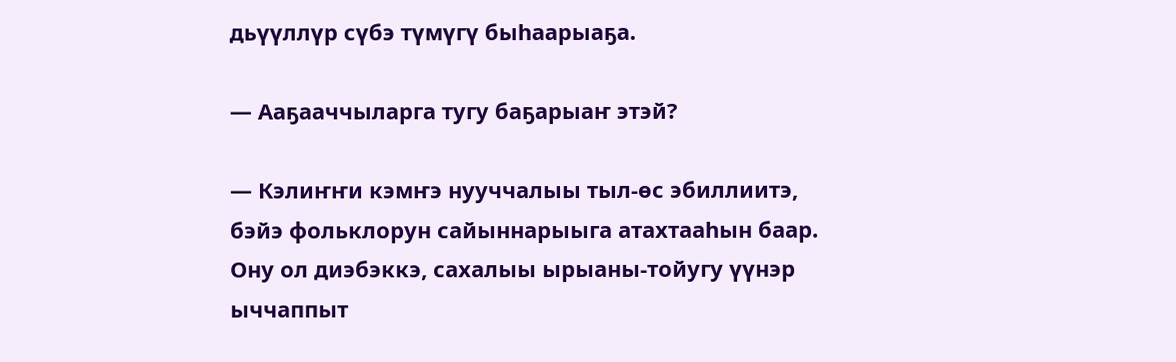дьүүллүр сүбэ түмүгү быһаарыаҕа.

— Ааҕааччыларга тугу баҕарыаҥ этэй?

— Кэлиҥҥи кэмҥэ нууччалыы тыл-өс эбиллиитэ, бэйэ фольклорун сайыннарыыга атахтааһын баар. Ону ол диэбэккэ, сахалыы ырыаны-тойугу үүнэр ыччаппыт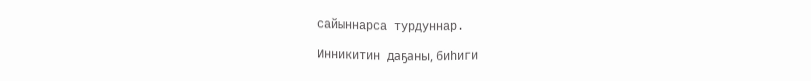сайыннарса турдуннар.

Инникитин даҕаны, биһиги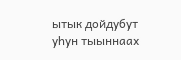ытык дойдубут уһун тыыннаах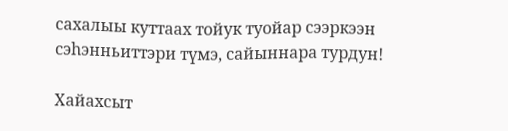сахалыы куттаах тойук туойар сээркээн сэһэнньиттэри түмэ, сайыннара турдун!

Хайахсыт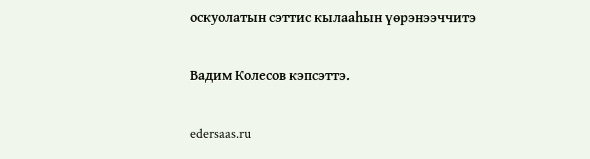оскуолатын сэттис кылааһын үөрэнээччитэ

Вадим Колесов кэпсэттэ.

edersaas.ru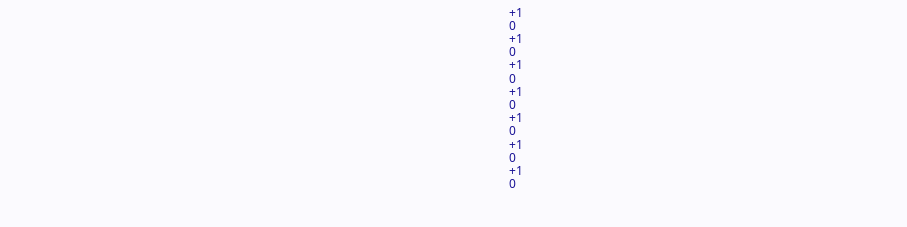+1
0
+1
0
+1
0
+1
0
+1
0
+1
0
+1
0